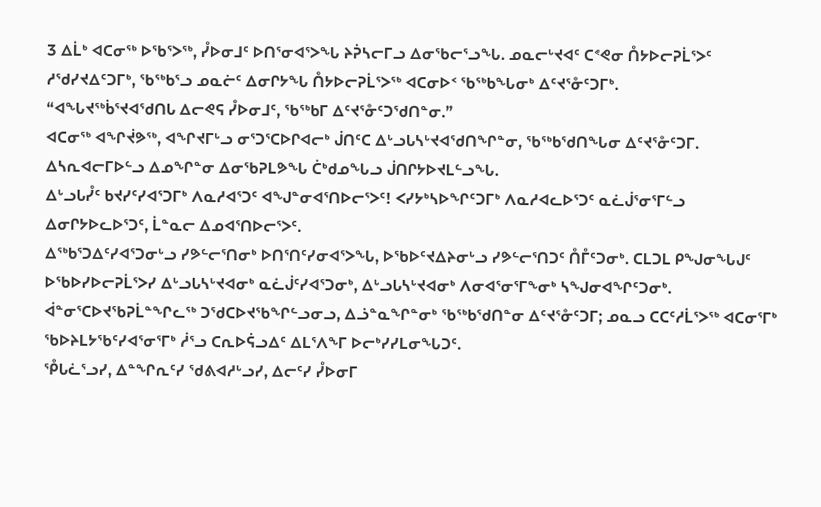3 ᐃᒫᒃ ᐊᑕᓂᖅ ᐅᖃᕐᐳᖅ, ᓮᐅᓂᒧᑦ ᐅᑎᕐᓂᐊᕐᐳᖓ ᔨᕉᓴᓕᒥᓗ ᐃᓂᖃᓕᕐᓗᖓ. ᓄᓇᓕᒡᔪᐊᑦ ᑕᕝᕙᓂ ᑍᔭᐅᓕᕈᒫᕐᐳᑦ ᓱᖁᓯᔪᐃᑦᑐᒥᒃ, ᖃᖅᑲᕐᓗ ᓄᓇᓖᑦ ᐃᓂᒋᔭᖓ ᑍᔭᐅᓕᕈᒫᕐᐳᖅ ᐊᑕᓂᐅᑉ ᖃᖅᑲᖓᓂᒃ ᐃᑦᔪᕐᓁᑦᑐᒥᒃ.
“ᐊᖓᔪᖅᑳᕐᔪᐊᖁᑎᒐ ᐃᓕᕙᕋ ᓮᐅᓂᒧᑦ, ᖃᖅᑲᒥ ᐃᑦᔪᕐᓁᑦᑐᖁᑎᓐᓂ.”
ᐊᑕᓂᖅ ᐊᖏᔫᕗᖅ, ᐊᖏᔪᒥᒡᓗ ᓂᕐᑐᕐᑕᐅᒋᐊᓕᒃ ᒎᑎᑦᑕ ᐃᒡᓗᒐᓴᒡᔪᐊᖁᑎᖏᓐᓂ, ᖃᖅᑲᖁᑎᖓᓂ ᐃᑦᔪᕐᓁᑦᑐᒥ.
ᐃᓴᕆᐊᓕᒥᐅᓪᓗ ᐃᓄᖏᓐᓂ ᐃᓂᖃᕈᒪᕗᖓ ᑖᒃᑯᓄᖓᓗ ᒎᑎᒋᔭᐅᔪᒪᓪᓗᖓ.
ᐃᒡᓗᒐᓮᑦ ᑲᔪᓯᑦᓯᐊᕐᑐᒥᒃ ᐱᓇᓱᐊᕐᑐᑦ ᐊᖑᓐᓂᐊᕐᑎᐅᓕᕐᐳᑦ! ᐸᓯᔭᒃᓴᐅᖏᑦᑐᒥᒃ ᐱᓇᓱᐊᓚᐅᕐᑐᑦ ᓇᓛᒎᕐᓂᕐᒥᓪᓗ ᐃᓂᒋᔭᐅᓚᐅᕐᑐᑦ, ᒫᓐᓇᓕ ᐃᓄᐊᕐᑎᐅᓕᕐᐳᑦ.
ᐃᖅᑲᕐᑐᐃᑦᓯᐊᕐᑐᓂᒡᓗ ᓯᕗᓪᓕᕐᑎᓂᒃ ᐅᑎᕐᑎᑦᓯᓂᐊᕐᐳᖓ, ᐅᖃᐅᑦᔪᐃᔨᓂᒡᓗ ᓯᕗᓪᓕᕐᑎᑐᑦ ᑍᒤᑦᑐᓂᒃ. ᑕᒪᑐᒪ ᑭᖑᓂᖓᒍᑦ ᐅᖃᐅᓯᐅᓕᕈᒫᕐᐳᓯ ᐃᒡᓗᒐᓴᒡᔪᐊᓂᒃ ᓇᓛᒎᑦᓯᐊᕐᑐᓂᒃ, ᐃᒡᓗᒐᓴᒡᔪᐊᓂᒃ ᐱᓂᐊᕐᓂᕐᒥᖕᓂᒃ ᓴᖑᓂᐊᖏᑦᑐᓂᒃ.
ᐋᓐᓂᕐᑕᐅᔪᖃᕈᒫᓐᖏᓚᖅ ᑐᖁᑕᐅᔪᖃᖏᓪᓗᓂᓗ, ᐃᓘᓐᓇᖏᓐᓂᒃ ᖃᖅᑲᖁᑎᓐᓂ ᐃᑦᔪᕐᓁᑦᑐᒥ; ᓄᓇᓗ ᑕᑕᑦᓱᒫᕐᐳᖅ ᐊᑕᓂᕐᒥᒃ ᖃᐅᔨᒪᔭᖃᑦᓯᐊᕐᓂᕐᒥᒃ ᓲᕐᓗ ᑕᕆᐅᕌᓗᐃᑦ ᐃᒪᕐᐱᖕᒥ ᐅᓕᒃᓯᓯᒪᓂᖓᑐᑦ.
ᕾᒐᓛᕐᓗᓯ, ᐃᓐᖏᕆᑦᓯ ᖁᕕᐊᓱᒡᓗᓯ, ᐃᓕᑦᓯ ᓮᐅᓂᒥ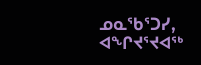ᓄᓇᖃᕐᑐᓯ, ᐊᖏᔪᕐᔪᐊᖅ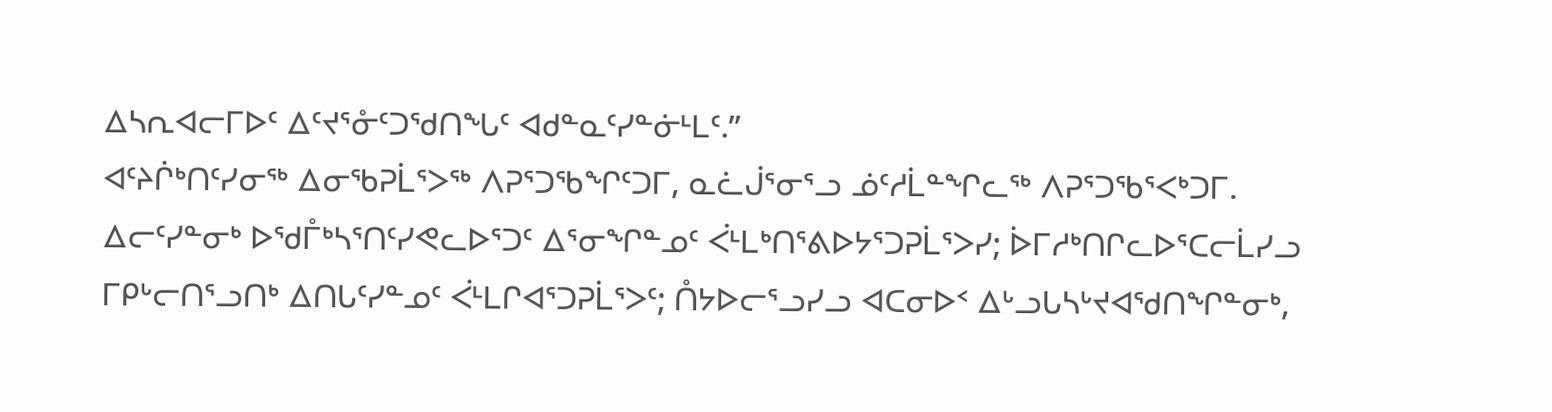ᐃᓴᕆᐊᓕᒥᐅᑦ ᐃᑦᔪᕐᓁᑦᑐᖁᑎᖓᑦ ᐊᑯᓐᓇᑦᓯᓐᓃᒻᒪᑦ.”
ᐊᑦᔨᒌᒃᑎᑦᓯᓂᖅ ᐃᓂᖃᕈᒫᕐᐳᖅ ᐱᕈᕐᑐᖃᖏᑦᑐᒥ, ᓇᓛᒎᕐᓂᕐᓗ ᓅᑦᓱᒫᓐᖏᓚᖅ ᐱᕈᕐᑐᖃᕐᐸᒃᑐᒥ.
ᐃᓕᑦᓯᓐᓂᒃ ᐅᖁᒤᒃᓴᕐᑎᑦᓯᕙᓚᐅᕐᑐᑦ ᐃᕐᓂᖏᓐᓄᑦ ᐹᒻᒪᒃᑎᕐᕕᐅᔭᕐᑐᕈᒫᕐᐳᓯ; ᐆᒥᓱᒃᑎᒋᓚᐅᕐᑕᓕᒫᓯᓗ ᒥᑭᒡᓕᑎᕐᓗᑎᒃ ᐃᑎᒐᑦᓯᓐᓄᑦ ᐹᒻᒪᒋᐊᕐᑐᕈᒫᕐᐳᑦ; ᑍᔭᐅᓕᕐᓗᓯᓗ ᐊᑕᓂᐅᑉ ᐃᒡᓗᒐᓴᒡᔪᐊᖁᑎᖏᓐᓂᒃ,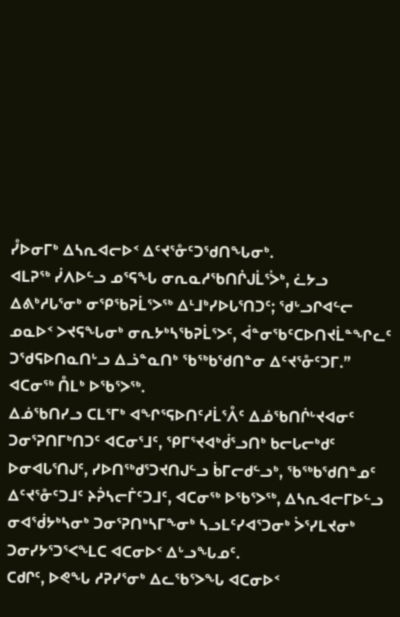ᓮᐅᓂᒥᒃ ᐃᓴᕆᐊᓕᐅᑉ ᐃᑦᔪᕐᓁᑦᑐᖁᑎᖓᓂᒃ.
ᐊᒪᕈᖅ ᓰᐱᐅᓪᓗ ᓄᕐᕋᖓ ᓂᕆᓇᓱᖃᑎᒌᒍᒫᕐᐴᒃ, ᓛᔭᓗ ᐃᕕᒃᓱᒐᕐᓂᒃ ᓂᕿᖃᕈᒫᕐᐳᖅ ᐃᒻᒧᒃᓯᐅᒐᕐᑎᑐᑦ; ᖁᒡᓗᒋᐊᓪᓕ ᓄᓇᐅᑉ ᐳᔪᕋᖓᓂᒃ ᓂᕆᔭᒃᓴᖃᕈᒫᕐᐳᑦ, ᐋᓐᓂᖃᑦᑕᐅᑎᔪᒫᓐᖏᓚᑦ ᑐᖁᕋᐅᑎᓇᑎᒡᓗ ᐃᓘᓐᓇᑎᒃ ᖃᖅᑲᖁᑎᓐᓂ ᐃᑦᔪᕐᓁᑦᑐᒥ.” ᐊᑕᓂᖅ ᑍᒪᒃ ᐅᖃᕐᐳᖅ.
ᐃᓅᖃᑎᓯᓗ ᑕᒪᕐᒥᒃ ᐊᖏᕐᕋᐅᑎᑦᓱᒫᕐᐰᑦ ᐃᓅᖃᑎᒌᒡᔪᐊᓂᑦ ᑐᓂᕐᕈᑎᒥᒃᑎᑐᑦ ᐊᑕᓂᕐᒧᑦ, ᕿᒥᕐᔪᐊᒃᑰᕐᓗᑎᒃ ᑲᓕᒐᓕᒃᑯᑦ ᐅᓂᐊᒐᕐᑎᒍᑦ, ᓯᐅᑎᖅᑯᕐᑐᔪᑎᒍᓪᓗ ᑳᒥᓕᑯᓪᓗᒃ, ᖃᖅᑲᖁᑎᓐᓄᑦ ᐃᑦᔪᕐᓁᑦᑐᒧᑦ ᔨᕉᓴᓕᒦᑦᑐᒧᑦ, ᐊᑕᓂᖅ ᐅᖃᕐᐳᖅ, ᐃᓴᕆᐊᓕᒥᐅᓪᓗ ᓂᐊᖂᔭᒃᓴᓂᒃ ᑐᓂᕐᕈᑎᒃᓴᒥᖕᓂᒃ ᓴᓗᒪᑦᓯᐊᕐᑐᓂᒃ ᐴᕐᓯᒪᔪᓂᒃ ᑐᓂᓯᔭᕐᑐᕐᐸᖕᒪᑕ ᐊᑕᓂᐅᑉ ᐃᒡᓗᖓᓄᑦ.
ᑕᑯᒋᑦ, ᐅᕙᖓ ᓱᕈᓯᕐᓂᒃ ᐃᓚᖃᕐᐳᖓ ᐊᑕᓂᐅᑉ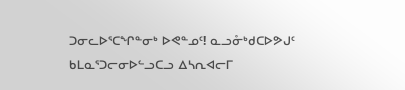ᑐᓂᓚᐅᕐᑕᖏᓐᓂᒃ ᐅᕙᓐᓄᑦ! ᓇᓗᓁᒃᑯᑕᐅᕗᒍᑦ ᑲᒪᓇᕐᑐᓕᓂᐅᓪᓗᑕᓗ ᐃᓴᕆᐊᓕᒥ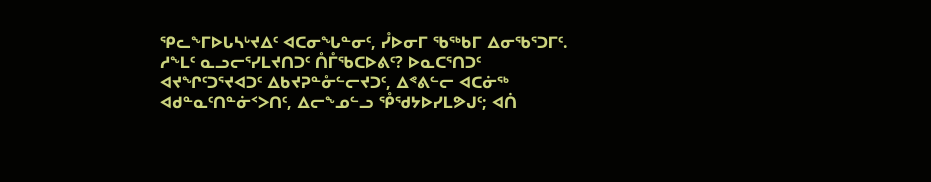ᕿᓚᖕᒥᐅᒐᓴᒡᔪᐃᑦ ᐊᑕᓂᖓᓐᓂᑦ, ᓮᐅᓂᒥ ᖃᖅᑲᒥ ᐃᓂᖃᕐᑐᒥᑦ.
ᓱᖕᒪᑦ ᓇᓗᓕᕐᓯᒪᔪᑎᑐᑦ ᑍᒤᖃᑕᐅᕕᑦ? ᐅᓇᑕᕐᑎᑐᑦ ᐊᔪᖏᑦᑐᕐᔪᐊᑐᑦ ᐃᑲᔪᕈᓐᓁᓪᓕᔪᑐᑦ, ᐃᕝᕕᓪᓕ ᐊᑕᓃᖅ ᐊᑯᓐᓇᑦᑎᓐᓃᑉᐳᑎᑦ, ᐃᓕᖕᓄᓪᓗ ᕾᖁᔭᐅᓯᒪᕗᒍᑦ; ᐊᑏ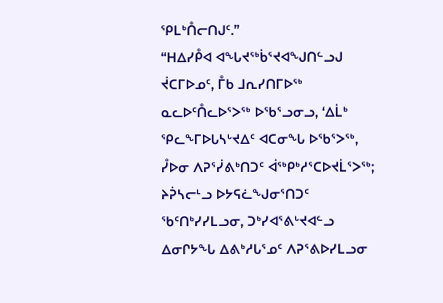ᕿᒪᒃᑍᓕᑎᒍᑦ.”
“ᕼᐃᓯᑬᐊ ᐊᖓᔪᖅᑳᕐᔪᐊᖑᑎᓪᓗᒍ ᔫᑕᒥᐅᓄᑦ, ᒤᑲ ᒧᕆᓯᑎᒥᐅᖅ ᓇᓚᐅᑦᑍᓚᐅᕐᐳᖅ ᐅᖃᕐᓗᓂᓗ, ‘ᐃᒫᒃ ᕿᓚᖕᒥᐅᒐᓴᒡᔪᐃᑦ ᐊᑕᓂᖓ ᐅᖃᕐᐳᖅ, ᓮᐅᓂ ᐱᕈᕐᓰᕕᒃᑎᑐᑦ ᐋᖅᑭᒃᓱᕐᑕᐅᔪᒫᕐᐳᖅ; ᔨᕉᓴᓕᒻᓗ ᐅᔭᕋᓛᖑᓂᕐᑎᑐᑦ ᖃᑦᑎᒃᓯᓯᒪᓗᓂ, ᑐᒃᓯᐊᕐᕕᒡᔪᐊᓪᓗ ᐃᓂᒋᔭᖓ ᐃᕕᒃᓱᒐᕐᓄᑦ ᐱᕈᕐᕕᐅᓯᒪᓗᓂ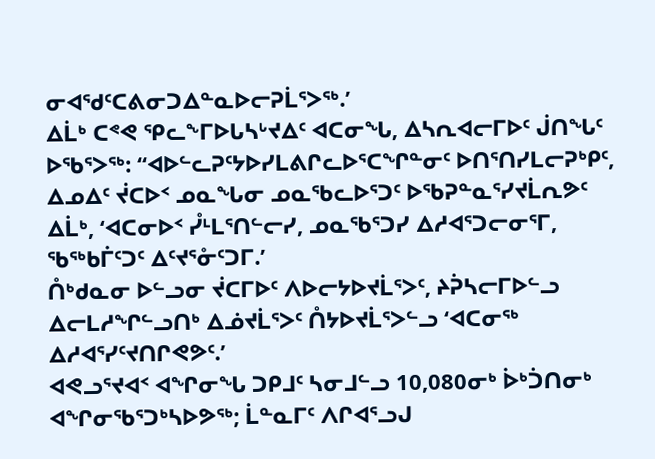ᓂᐊᖁᑦᑕᕕᓂᑐᐃᓐᓇᐅᓕᕈᒫᕐᐳᖅ.’
ᐃᒫᒃ ᑕᕝᕙ ᕿᓚᖕᒥᐅᒐᓴᒡᔪᐃᑦ ᐊᑕᓂᖓ, ᐃᓴᕆᐊᓕᒥᐅᑦ ᒎᑎᖓᑦ ᐅᖃᕐᐳᖅ: “ᐊᐅᓪᓚᕈᑦᔭᐅᓯᒪᕕᒋᓚᐅᕐᑕᖏᓐᓂᑦ ᐅᑎᕐᑎᓯᒪᓕᕈᒃᑭᑦ, ᐃᓄᐃᑦ ᔫᑕᐅᑉ ᓄᓇᖓᓂ ᓄᓇᖃᓚᐅᕐᑐᑦ ᐅᖃᕈᓐᓇᕐᓯᔪᒫᕆᕗᑦ ᐃᒫᒃ, ‘ᐊᑕᓂᐅᑉ ᓮᒻᒪᕐᑎᓪᓕᓯ, ᓄᓇᖃᕐᑐᓯ ᐃᓱᐊᕐᑐᓕᓂᕐᒥ, ᖃᖅᑲᒦᑦᑐᑦ ᐃᑦᔪᕐᓁᑦᑐᒥ.’
ᑍᒃᑯᓇᓂ ᐅᓪᓗᓂ ᔫᑕᒥᐅᑦ ᐱᐅᓕᔭᐅᔪᒫᕐᐳᑦ, ᔨᕉᓴᓕᒥᐅᓪᓗ ᐃᓕᒪᓱᖏᓪᓗᑎᒃ ᐃᓅᔪᒫᕐᐳᑦ ᑍᔭᐅᔪᒫᕐᐳᓪᓗ ‘ᐊᑕᓂᖅ ᐃᓱᐊᕐᓯᑦᔪᑎᒋᕙᕗᑦ.’
ᐊᕙᓗᕐᔪᐊᑉ ᐊᖏᓂᖓ ᑐᑭᒧᑦ ᓴᓂᒧᓪᓗ 10,080ᓂᒃ ᐆᒃᑑᑎᓂᒃ ᐊᖏᓂᖃᕐᑐᒃᓴᐅᕗᖅ; ᒫᓐᓇᒥᑦ ᐱᒋᐊᕐᓗᒍ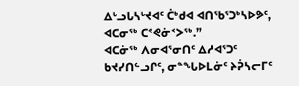ᐃᒡᓗᒐᓴᒡᔪᐊᑦ ᑖᒃᑯᐊ ᐊᑎᖃᕐᑐᒃᓴᐅᕗᑦ, ᐊᑕᓂᖅ ᑕᕝᕙᓃᑉᐳᖅ.”
ᐊᑕᓃᖅ ᐱᓂᐊᕐᓂᑎᑦ ᐃᓱᐊᕐᑐᑦ ᑲᔪᓯᑎᓪᓗᒋᑦ, ᓂᓐᖓᐅᒪᓃᑦ ᔨᕉᓴᓕᒥᑦ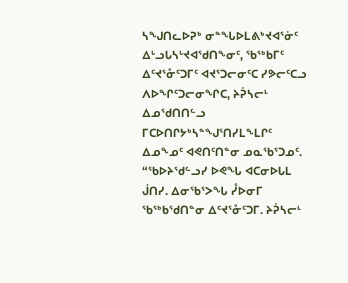ᓴᖑᑎᓚᐅᕈᒃ ᓂᓐᖓᐅᒪᕕᒃᔪᐊᕐᓃᑦ ᐃᒡᓗᒐᓴᒡᔪᐊᖁᑎᖕᓂᑦ, ᖃᖅᑲᒥᑦ ᐃᑦᔪᕐᓁᑦᑐᒥᑦ ᐊᔪᕐᑐᓕᓂᑦᑕ ᓯᕗᓕᑦᑕᓗ ᐱᐅᖏᑦᑐᓕᓂᖏᑕ, ᔨᕉᓴᓕᒻ ᐃᓄᖁᑎᑎᓪᓗ ᒥᑕᐅᑎᒋᔭᒃᓴᓐᖑᕐᑎᓯᒪᖕᒪᒋᑦ ᐃᓄᖕᓄᑦ ᐊᕙᑎᑦᑎᓐᓂ ᓄᓇᖃᕐᑐᓄᑦ.
“ᖃᐅᔨᖁᓪᓗᓯ ᐅᕙᖓ ᐊᑕᓂᐅᒐᒪ ᒎᑎᓯ. ᐃᓂᖃᕐᐳᖓ ᓮᐅᓂᒥ ᖃᖅᑲᖁᑎᓐᓂ ᐃᑦᔪᕐᓁᑦᑐᒥ. ᔨᕉᓴᓕᒻ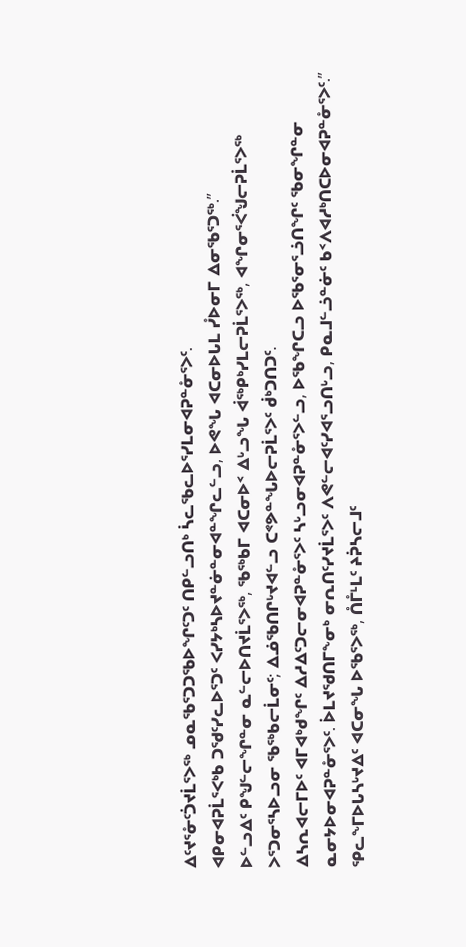ᐃᑦᔪᕐᓁᑦᑑᔪᒫᕐᐳᖅ ᓄᓇᖃᕐᑐᑐᖃᐅᖏᑦᑐᑦ ᑎᑭᓪᓗᑎᒃ ᓵᓚᖃᓚᐅᕐᓯᒪᓂᐊᕈᓐᓁᕐᐳᑦ.
ᐊᑭᓂᐊᕈᒫᕐᐸᒃᑲ ᑐᖁᑦᓯᓚᐅᕐᑐᑦ ᐸᓯᔭᒃᓴᐅᔪᓐᓃᓐᓂᐊᓐᖏᓚᓪᓗ, ᐅᕙᖓ ᐊᑕᓂᐅᒐᒪ ᓮᐅᓂᒥ ᐃᓂᖃᕐᑐᖅ.”
ᐅᓪᓗᐃᑦ ᑭᖑᓪᓕᖏᓐᓂ ᓇᓪᓕᐅᑎᔪᒫᕐᐳᖅ, ᖃᖅᑲᒥ ᐊᑕᓂᐅᑉ ᐃᒡᓗᖓ ᐋᖅᑭᒃᓯᒪᓕᕈᒫᕐᐳᖅ, ᐊᖏᓂᕐᐹᖑᓕᕈᒫᕐᐳᖅ ᐳᕐᑐᓂᕐᓴᐅᓗᓂ ᖃᖅᑲᓕᒫᓂᑦ; ᐃᓅᖃᑎᒋᒡᔪᐊᓪᓗ ᑕᕝᕗᓐᖓᐅᓕᕈᒫᕐᐳᑦ ᑰᒃᑐᑎᑐᑦ.
ᐃᓴᕆᐊᓕᒥᐅᑦ ᐊᒥᐊᒃᑯᖏᑦ ᐃᓱᐃᑦᑐᓕᓂᐊᕈᓐᓁᕐᐳᑦ ᓴᒡᓗᓂᐊᕈᓐᓁᕐᐳᓪᓗ, ᐅᖃᖏᑕᓗ ᐅᖃᕐᓂᕐᓘᑎᖏᑦ ᖃᓂᖏᓐᓂ ᓇᓂᔭᐅᓂᐊᕈᓐᓁᕐᐳᑦ. ᐆᒪᔪᖁᑎᒥᖕᓂᒃ ᓂᕆᑎᑦᓯᔪᒫᕐᐳᑦ ᐱᕙᓪᓕᐊᑦᓯᐊᕐᓗᑎᒡᓗ, ᑭᓇᒧᓪᓘᓐᓃᑦ ᑲᑉᐱᐊᓱᒃᑎᑕᐅᓂᐊᕈᓐᓁᕐᐳᑦ.”
ᕿᓚᖕᒥᐅᒐᓴᒡᔪᐃᑦ ᐊᑕᓂᖓ ᐅᖃᕐᐳᖅ, ᑍᒤᒻᒪᑦ ᔨᕉᓴᓕᒧᑦ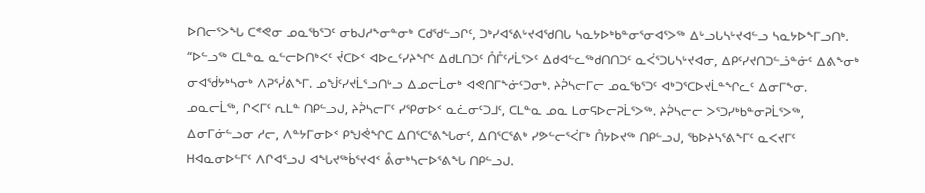ᐅᑎᓕᕐᐳᖓ ᑕᕝᕙᓂ ᓄᓇᖃᕐᑐᑦ ᓂᑲᒍᓱᖕᓂᓐᓂᒃ ᑕᑯᖁᓪᓗᒋᑦ, ᑐᒃᓯᐊᕐᕕᒡᔪᐊᖁᑎᒐ ᓴᓇᔭᐅᒃᑲᓐᓂᕐᓂᐊᕐᐳᖅ ᐃᒡᓗᒐᓴᒡᔪᐊᓪᓗ ᓴᓇᔭᐅᖕᒥᓗᑎᒃ.
“ᐅᓪᓗᖅ ᑕᒪᓐᓇ ᓇᓪᓕᐅᑎᒃᐸᑦ ᔫᑕᐅᑉ ᐊᐅᓚᑦᓯᔨᖏᑦ ᐃᑯᒪᑎᑐᑦ ᑍᒤᑦᓱᒫᕐᐳᑦ ᐃᑯᐊᓪᓚᖅᑯᑎᑎᑐᑦ ᓇᐹᕐᑐᒐᓴᒡᔪᐊᓂ, ᐃᑭᑦᓯᔪᑎᑐᓪᓘᓐᓃᑦ ᐃᕕᖕᓂᒃ ᓂᐊᖂᔭᒃᓴᓂᒃ ᐱᕈᕐᓰᕕᖕᒥ. ᓄᖒᑦᓯᔪᒫᕐᓗᑎᒡᓗ ᐃᓄᓕᒫᓂᒃ ᐊᕙᑎᒥᖕᓃᑦᑐᓂᒃ. ᔨᕉᓴᓕᒥᓕ ᓄᓇᖃᕐᑐᑦ ᐊᒃᑐᕐᑕᐅᔪᒫᓐᖏᓚᑦ ᐃᓂᒥᖕᓂ.
ᓄᓇᓕᒫᖅ, ᒋᐸᒥᑦ ᕆᒪᓐ ᑎᑭᓪᓗᒍ, ᔨᕉᓴᓕᒥᑦ ᓯᕿᓂᐅᑉ ᓇᓛᓂᑦᑐᒧᑦ, ᑕᒪᓐᓇ ᓄᓇ ᒪᓂᕋᐅᓕᕈᒫᕐᐳᖅ. ᔨᕉᓴᓕᓕ ᐳᕐᑐᓯᒃᑲᓐᓂᕈᒫᕐᐳᖅ, ᐃᓂᒥᓃᓪᓗᓂ ᓱᓕ, ᐱᓐᔭᒥᓂᐅᑉ ᑭᖑᕚᖏᑕ ᐃᑎᕐᑕᕐᕕᖓᓂᑦ, ᐃᑎᕐᑕᕐᕕᒃ ᓯᕗᓪᓕᕐᐹᒥᒃ ᑍᔭᐅᔪᖅ ᑎᑭᓪᓗᒍ, ᖃᐅᔨᓴᕐᕕᖕᒥᑦ ᓇᐸᔪᒥᑦ ᕼᐊᓇᓂᐅᓪᒥᑦ ᐱᒋᐊᕐᓗᒍ ᐊᖓᔪᖅᑳᕐᔪᐊᑉ ᕔᓂᒃᓴᓕᐅᕐᕕᖓ ᑎᑭᓪᓗᒍ.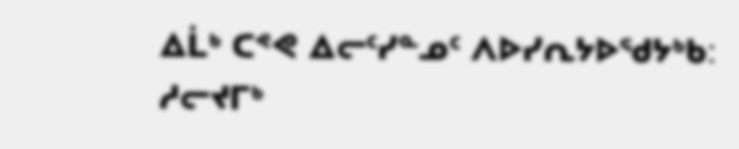ᐃᒫᒃ ᑕᕝᕙ ᐃᓕᑦᓯᓐᓄᑦ ᐱᐅᓯᕆᔭᐅᖁᔭᒃᑲ: ᓱᓕᔪᒥᒃ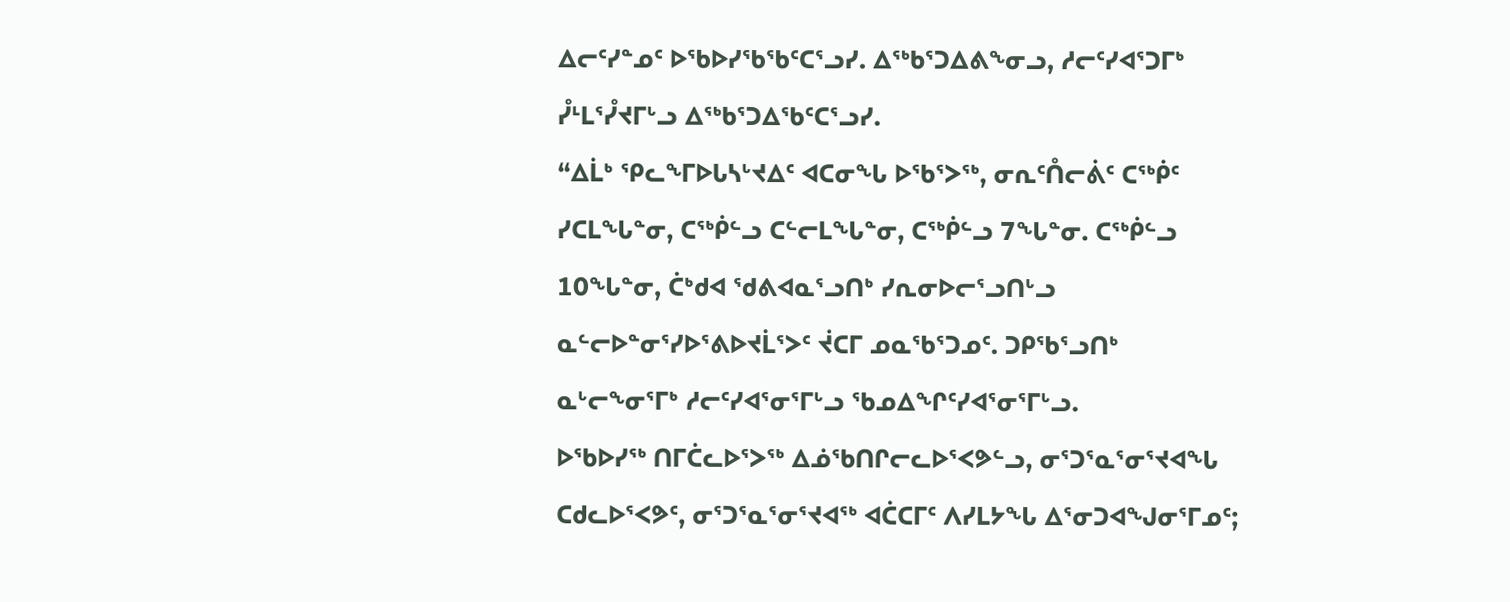ᐃᓕᑦᓯᓐᓄᑦ ᐅᖃᐅᓯᖃᖃᑦᑕᕐᓗᓯ. ᐃᖅᑲᕐᑐᐃᕕᖕᓂᓗ, ᓱᓕᑦᓯᐊᕐᑐᒥᒃ ᓮᒻᒪᕐᓮᔪᒥᒡᓗ ᐃᖅᑲᕐᑐᐃᖃᑦᑕᕐᓗᓯ.
“ᐃᒫᒃ ᕿᓚᖕᒥᐅᒐᓴᒡᔪᐃᑦ ᐊᑕᓂᖓ ᐅᖃᕐᐳᖅ, ᓂᕆᑦᑍᓕᕖᑦ ᑕᖅᑮᑦ ᓯᑕᒪᖓᓐᓂ, ᑕᖅᑮᓪᓗ ᑕᓪᓕᒪᖓᓐᓂ, ᑕᖅᑮᓪᓗ 7ᖓᓐᓂ. ᑕᖅᑮᓪᓗ 10ᖓᓐᓂ, ᑖᒃᑯᐊ ᖁᕕᐊᓇᕐᓗᑎᒃ ᓯᕆᓂᐅᓕᕐᓗᑎᒡᓗ ᓇᓪᓕᐅᓐᓂᕐᓯᐅᕐᕕᐅᔪᒫᕐᐳᑦ ᔫᑕᒥ ᓄᓇᖃᕐᑐᓄᑦ. ᑐᑭᖃᕐᓗᑎᒃ ᓇᒡᓕᖕᓂᕐᒥᒃ ᓱᓕᑦᓯᐊᕐᓂᕐᒥᒡᓗ ᖃᓄᐃᖏᑦᓯᐊᕐᓂᕐᒥᒡᓗ.
ᐅᖃᐅᓯᖅ ᑎᒥᑖᓚᐅᕐᐳᖅ ᐃᓅᖃᑎᒋᓕᓚᐅᕐᐸᕗᓪᓗ, ᓂᕐᑐᕐᓇᕐᓂᕐᔪᐊᖓ ᑕᑯᓚᐅᕐᐸᕗᑦ, ᓂᕐᑐᕐᓇᕐᓂᕐᔪᐊᖅ ᐊᑖᑕᒥᑦ ᐱᓯᒪᔭᖓ ᐃᕐᓂᑐᐊᖑᓂᕐᒥᓄᑦ;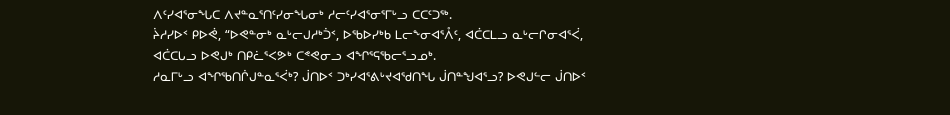ᐱᑦᓯᐊᕐᓂᖓᑕ ᐱᔪᓐᓇᕐᑎᑦᓯᓂᖓᓂᒃ ᓱᓕᑦᓯᐊᕐᓂᕐᒥᒡᓗ ᑕᑕᑦᑐᖅ.
ᔩᓱᓯᐅᑉ ᑭᐅᕚ, “ᐅᕙᓐᓂᒃ ᓇᒡᓕᒍᓱᒃᑑᑉ, ᐅᖃᐅᓯᒃᑲ ᒪᓕᖕᓂᐊᕐᐰᑦ, ᐊᑖᑕᒪᓗ ᓇᒡᓕᒋᓂᐊᕐᐹ, ᐊᑖᑕᒐᓗ ᐅᕙᒍᒃ ᑎᑭᓛᕐᐸᕗᒃ ᑕᕝᕙᓂᓗ ᐊᖏᕐᕋᖃᓕᕐᓗᓄᒃ.
ᓱᓇᒥᒡᓗ ᐊᖏᖃᑎᒌᒍᓐᓇᕐᐹᒃ? ᒎᑎᐅᑉ ᑐᒃᓯᐊᕐᕕᒡᔪᐊᖁᑎᖓ ᒎᑎᓐᖑᐊᕐᓗ? ᐅᕙᒍᓪᓕ ᒎᑎᐅᑉ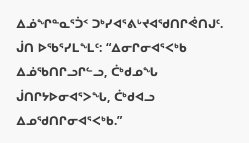ᐃᓅᖏᓐᓇᕐᑑᑉ ᑐᒃᓯᐊᕐᕕᒡᔪᐊᖁᑎᒋᕚᑎᒍᑦ. ᒎᑎ ᐅᖃᕐᓯᒪᖕᒪᑦ: “ᐃᓂᒋᓂᐊᕐᐸᒃᑲ ᐃᓅᖃᑎᒋᓗᒋᓪᓗ, ᑖᒃᑯᓄᖓ ᒎᑎᒋᔭᐅᓂᐊᕐᐳᖓ, ᑖᒃᑯᐊᓗ ᐃᓄᖁᑎᒋᓂᐊᕐᐸᒃᑲ.”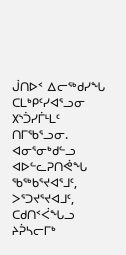ᒎᑎᐅᑉ ᐃᓕᖅᑯᓯᖓ ᑕᒪᒃᑭᑦᓯᐊᕐᓗᓂ ᙭ᔅᑑᓯᒦᒻᒪᑦ ᑎᒥᖃᕐᓗᓂ.
ᐊᓂᕐᓂᒃᑯᓪᓗ ᐊᐅᓪᓚᕈᑎᕚᖓ ᖃᖅᑲᕐᔪᐊᕐᒧᑦ, ᐳᕐᑐᔪᕐᔪᐊᒧᑦ, ᑕᑯᑎᑉᐹᖓᓗ ᔨᕉᓴᓕᒥᒃ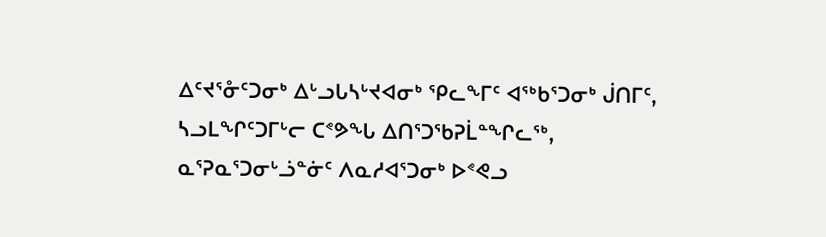ᐃᑦᔪᕐᓁᑦᑐᓂᒃ ᐃᒡᓗᒐᓴᒡᔪᐊᓂᒃ ᕿᓚᖕᒥᑦ ᐊᖅᑲᕐᑐᓂᒃ ᒎᑎᒥᑦ,
ᓴᓗᒪᖏᑦᑐᒥᒡᓕ ᑕᕝᕗᖓ ᐃᑎᕐᑐᖃᕈᒫᓐᖏᓚᖅ, ᓇᕐᕈᓇᕐᑐᓂᒡᓘᓐᓃᑦ ᐱᓇᓱᐊᕐᑐᓂᒃ ᐅᕝᕙᓗ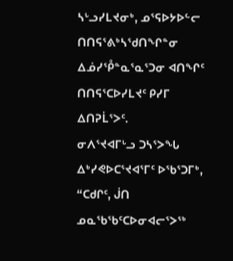ᓴᒡᓗᓯᒪᔪᓂᒃ, ᓄᕐᕋᐅᔭᐅᓪᓕ ᑎᑎᕋᕐᕕᒃᓴᖁᑎᖏᓐᓂ ᐃᓅᓯᕾᓐᓇᕐᓇᕐᑐᓂ ᐊᑎᖏᑦ ᑎᑎᕋᕐᑕᐅᓯᒪᔪᑦ ᑭᓯᒥ ᐃᑎᕈᒫᕐᐳᑦ.
ᓂᐱᕐᔪᐊᒥᒡᓗ ᑐᓴᕐᐳᖓ ᐃᒃᓯᕙᐅᑕᕐᔪᐊᕐᒥᑦ ᐅᖃᕐᑐᒥᒃ, “ᑕᑯᒋᑦ, ᒎᑎ ᓄᓇᖃᖃᑦᑕᐅᓂᐊᓕᕐᐳᖅ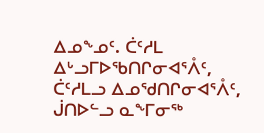ᐃᓄᖕᓄᑦ. ᑖᑦᓱᒪ ᐃᒡᓗᒥᐅᖃᑎᒋᓂᐊᕐᐰᑦ, ᑖᑦᓱᒪᓗ ᐃᓄᖁᑎᒋᓂᐊᕐᐰᑦ, ᒎᑎᐅᓪᓗ ᓇᖕᒥᓂᖅ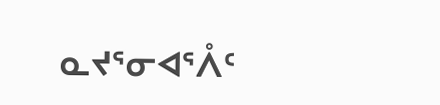ᓇᔪᕐᓂᐊᕐᐰᑦ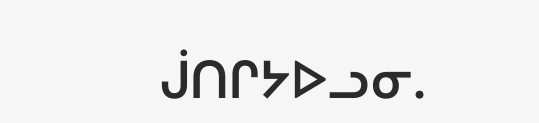ᒎᑎᒋᔭᐅᓗᓂ.